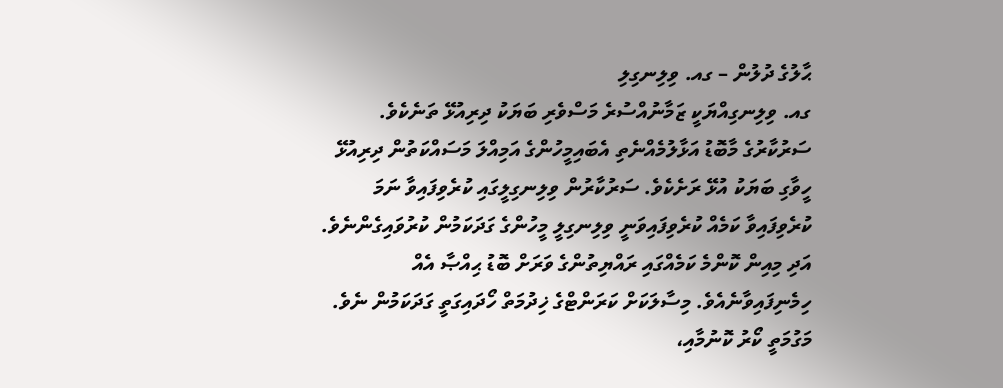ޙާލުގެ ދުލުން – ގއ. ވިލިނގިލި
ގއ. ވިލިނގިއްޔަކީ ޒަމާނުއްސުރެ މަސްވެރި ބަޔަކު ދިރިއުޅޭ ތަނެކެވެ. ސަރުކާރުގެ މާބޮޑު އަޅާލުމެއްނެތި އެބައިމީހުންގެ އަމިއްލަ މަސައްކަތުން ދިރިއުޅޭ ހީވާގި ބަޔަކު އުޅޭ ރަށެކެވެ. ސަރުކާރުން ވިލިނގިލީގައި ކުރެވިފައިވާ ނަމަ ކުރެވިފައިވާ ކަމެއް ކުރެވިފައިވަނީ ވިލިނގިލީ މީހުންގެ ގަދަކަމުން ކުރުވައިގެންނެވެ. އަދި މިއިން ކޮންމެ ކަމެއްގައި ރައްޔިތުންގެ ވަރަށް ބޮޑު ޙިއްޞާ އެއް ހިމެނިފައިވާނެއެވެ. މިސާލަކަށް ކަރަންޓްގެ ޚިދުމަތް ހޯދައިގަތީ ގަދަކަމުން ނެވެ. މަގުމަތީ ކޯރު ކޮނުމާއި،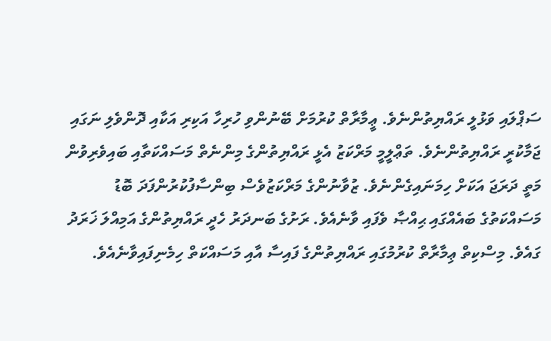ސަޕްލައި ވަޅުލީ ރައްޔިތުންނެވެ. ޢީމާރާތް ކުރުމަށް ބޭނުންވި ހުރިހާ އަކިރި އަކާއި ދޮންވެލި ނަގައި ޖަމާކުރީ ރައްޔިތުންނެވެ. ތަޢްލީމީ މަރްކަޒު އެޅީ ރައްޔިތުންގެ މިންނެތް މަސައްކަތާއި ބައިވެރިވުން މަތީ ދަރަޖަ އަކަށް ހިމަނައިގެންނެވެ. ޒުވާނުންގެ މަރްކަޒުވެސް ބިންސާފުކުރުންފަދަ ބޮޑު މަސައްކަތުގެ ބައެއްގައި ޙިއްޞާ ވެފައި ވާނެއެވެ. ރަށުގެ ބަނދަރު ހެދީ ރައްޔިތުންގެ އަމިއްލަ ޚަރަދު ގައެވެ. މިސްކިތް ޢިމާރާތް ކުރުމުގައި ރައްޔިތުންގެ ފައިސާ އާއި މަސައްކަތް ހިމެނިފައިވާނެއެވެ.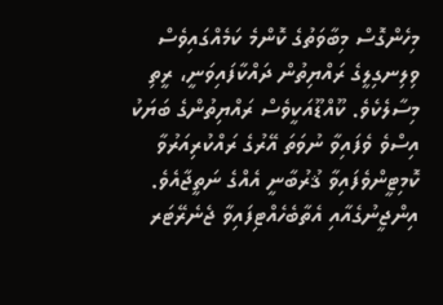މިހެންގޮސް މިބާވަތުގެ ކޮންމެ ކަމެއްގައިވެސް ވިލިނގިލީގެ ރައްޔިތުން ދައްކާފައިވަނީ، ރީތި މިސާލެކެވެ. ކޫއްޑޫއަކީވެސް ރައްޔިތުންގެ ބަޔަކު އިސްވެ ވެފައިވާ ނުވަތަ އޭރުގެ ރައްކުރިއަރުވާ ކޮމިޓީންވެފައިވާ ޤުރުބާނީ އެއްގެ ނަތީޖާއެވެ. އިންޖީނުގެއާއި އެތާބެހެއްޓިފައިވާ ޖެނެރޭޓަރ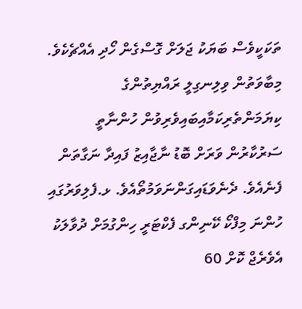ތަކަކީވެސް ބަޔަކު ޖަލަށް ގޮސްގެން ހޯދި އެއްޗެކެވެ.
މިބާވަތުން ވިލިނގިލީ ރައްޔިތުންގެ ކިޔަމަންތެރިކަމާއިބައިވެރިވުން ހުންނާތީ ސަރުކާރުން ވަރަށް ބޮޑު ނާޖާއިޒު ފައިދާ ނަގާތަން ފެނެއެވެ. ދެނެވަޑައިގަންނަވަމުތޯއެވެ. ޅ.ފެލިވަރުގައި ހުންނަ މިފްކޯ ކޭނިންގ ފެކްޓަރީ ހިންގުމަށް ދުވާލަކު އެވެރެޖް ކޮށް 60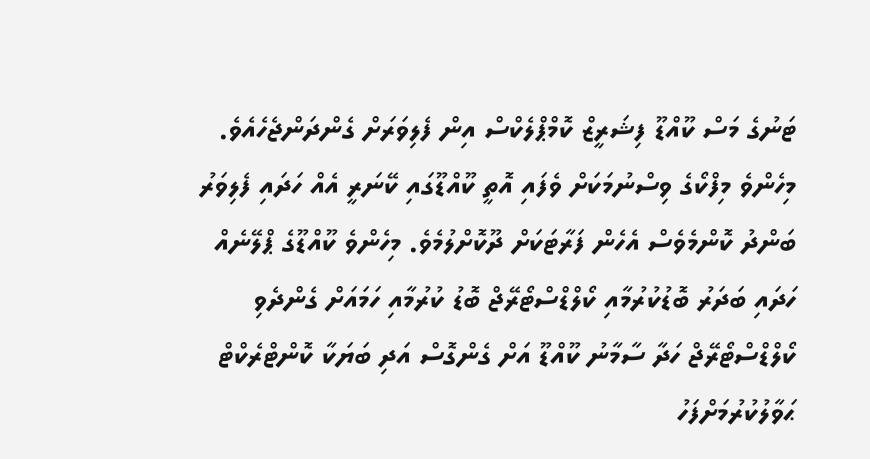ޓަނުގެ މަސް ކޫއްޑޫ ފިޝަރީޒް ކޮމްޕްލެކްސް އިން ފެލިވަރަށް ގެންދަންޖެހެއެވެ. މިހެންވެ މިފްކޯގެ ވިސްނުމަކަށް ވެފައި އޮތީ ކޫއްޑޫގައި ކޭނަރީ އެއް ހަދައި ފެލިވަރު ބަންދު ކޮންމެވެސް އެހެން ފަރާޓަކަށް ދޫކޮށްލުމެވެ. މިހެންވެ ކޫއްޑޫގެ ޕްލޭނެއް ހަދައި ބަދަރު ބޮޑުކުރުމާއި ކޯލްޑްސްޓޯރޭޖް ބޮޑު ކުރުމާއި ހަމައަށް ގެންދެވި ކޯލްޑްސްޓޯރޭޖް ހަދާ ސާމާނު ކޫއްޑޫ އަށް ގެންގޮސް އަދި ބަޔަކާ ކޮންޓްރެކްޓް ޙަވާލުކުރުމަށްފަހު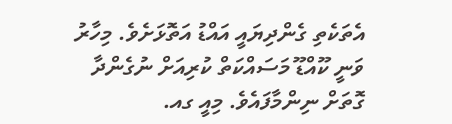އެތަކެތި ގެންދިޔައީ އައްޑު އަތޮޅަށެވެ. މިހާރު ވަނީ ކޫއްޑޫ މަސައްކަތް ކުރިއަށް ނުގެންދާ ގޮތަށް ނިންމާފައެވެ. މިއީ ގއ.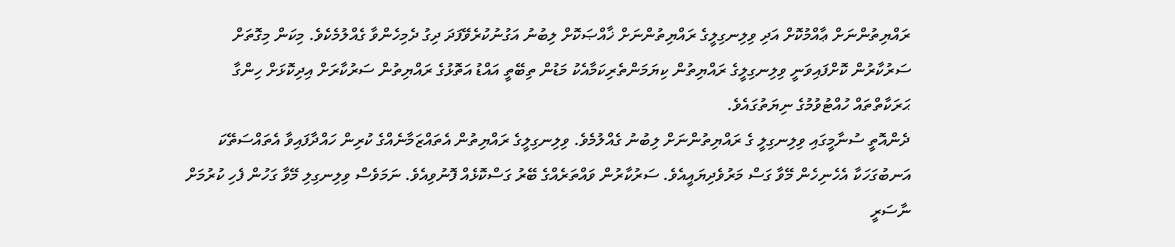ރައްޔިތުންނަށް ޢާއްމުކޮށް އަދި ވިލިނގިލީގެ ރައްޔިތުންނަށް ޚާއްޞަކޮށް ލިބުނު އަގުނުކުރެވޭފަދަ ދިގު ދެމިހެންވާ ގެއްލުމެކެވެ. މިކަން މިގޮތަށް ސަރުކާރުން ކޮށްފައިވަނީ ވިލިނގިލީގެ ރައްޔިތުން ކިޔަމަންތެރިކަމާއެކު މަޑުން ތިބޭތީ އައްޑު އަތޮޅުގެ ރައްޔިތުން ސަރުކާރަށް އިދިކޮޅަށް ހިންގާ ޙަރަކާތްތައް ހުއްޓުވުމުގެ ނިޔަތުގައެވެ.
ދެންއޮތީ ސުނާމީގައި ވިލިނގިލީ ގެ ރައްޔިތުންނަށް ލިބުނު ގެއްލުމެވެ. ވިލިނގިލީގެ ރައްޔިތުން އެތައްޒަމާނެއްގެ ކުރިން ހައްދާފައިވާ އެތައްސަތޭކަ އަނބުގަހަކާ އެހެނިހެން މޭވާ ގަސް މަރުވެދިޔައީއެވެ. ސަރުކާރުން ވައްތަރެއްގެ ބޭރު ގަސްކޮޅެއް ފޮނުވިއެވެ. ނަމަވެސް ވިލިނގިލި މޭވާ ގަހުން ފެހި ކުރުމަށް ނާސަރީ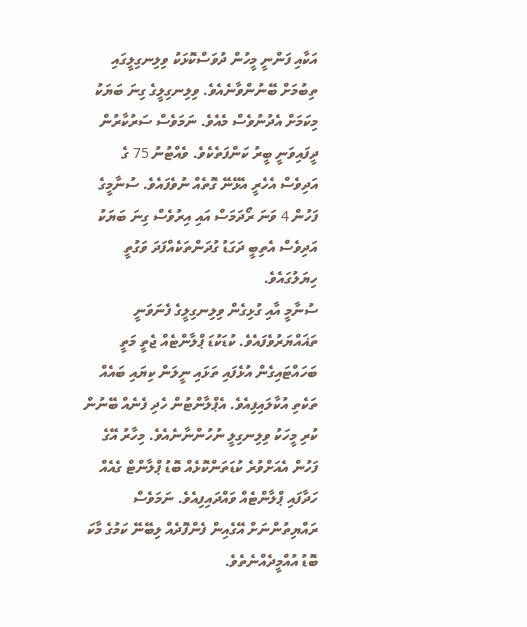އަކާއި ފަންނީ މީހުން ދުވަސްކޮޅަކު ވިލިނގިލީގައި ތިބުމަށް ބޭނުންވާނެއެވެ. ވިލިނގިލީގެ ގިނަ ބަޔަކު މިކަމަށް އެދުނުވެސް މެއެވެ. ނަމަވެސް ސަރުކާރުން ދީފައިވަނީ ބީރު ކަންފަތެކެވެ. ވެއްޓުނު 75 ގެ އަދިވެސް އެހެރީ އެޅޭނޭ ގޮތެއް ނުވެފައެވެ. ސުނާމީގެ ފަހުން 4 ވަނަ ރޯދަމަސް އައި އިރުވެސް ގިނަ ބަޔަކު އަދިވެސް އެތިބީ ދަގަޑު ގުދަންތަކެއްފަދަ ވަގުތީ ހިޔަލުގައެވެ.
ސުނާމީ އާއި ގުޅިގެން ވިލިނގިލީގެ ފެނަވަނީ ތަޣައްޔަރުވެފައެވެ. ކުޑަކުޑަ ޕްލާންޓެއް ޖެތީ މަތީ ބަހައްޓައިގެން އުޅެފައި ތަޅައި ނީލަން ކިޔައި ބައެއް ތަކެތި އުކާލައިފިއެވެ. އެޕްލާންޓުން ހެދި ފެނެއް ބޭނުން ކުރި މީހަކު ވިލިނގިލީ ނުހުންނާނެއެވެ. މިހާރު އޭގެ ފަހުން އެއަށްވުރެ ކުޑަތަންކޮޅެއް ބޮޑު ޕްލާންޓް ގެއެއް ހަދާފައި ޕްލާންޓެއް ވައްދައިފިއެވެ. ނަމަވެސް ރައްޔިތުންނަށް އޭގެއިން ފެންފޮދެއް ލިބޭނޭ ކަމުގެ މާކަ ބޮޑު އުއްމީދެއްނެތެވެ.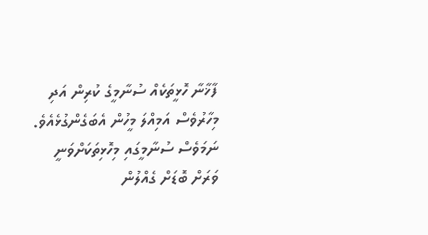ފާޚާނާ ހޮޅީތަކެއް ސުނާމީގެ ކުރިން އަދި މިހާރުވެސް އަމިއްލަ މީހުން އެބަގެންގުޅެއެވެ. ނަމަވެސް ސުނާމީގައި މިހޮޅިތަކަށްވަނީ ވަރަށް ބޮޑަށް ގެއްލުން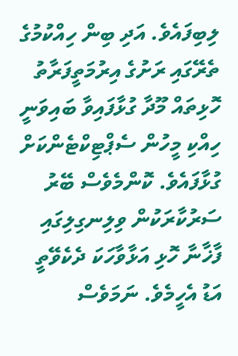ލިބިފައެވެ. އަދި ބިން ހިއްކުމުގެ ތެރޭގައި ރަށުގެ އިރުމަތީފަރާތު ހޮޅިތައް މޫދާ ގުޅާފައިވާ ބައިވަނީ ހިއްކި މީހުން ސެޕްޓިކްޓެންކަށް ގުޅާފައެވެ. ކޮންމެވެސް ބޭރު ސަރުކާރަކުން ވިލިނގިލިގައި ފާޚާނާ ހޮޅި އަޅާވާހަކަ ދެކެވޭތީ އަޑު އެހީމެވެ. ނަމަވެސް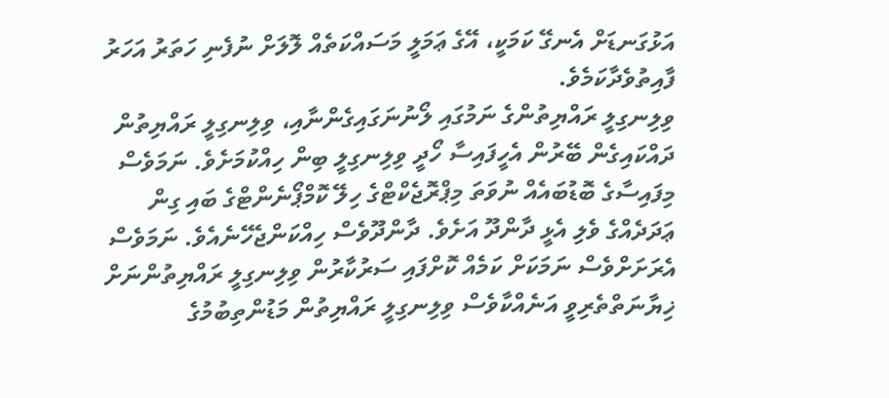އަޅުގަނޑަށް އެނގޭ ކަމަކީ، އޭގެ ޢަމަލީ މަސައްކަތެއް ލޮލަށް ނުފެނި ހަތަރު އަހަރު ފާއިތުވެދާކަމެވެ.
ވިލިނގިލީ ރައްޔިތުންގެ ނަމުގައި ލޯނުނަގައިގެންނާއި، ވިލިނގިލީ ރައްޔިތުން ދައްކައިގެން ބޭރުން އެހީފައިސާ ހޯދީ ވިލިނގިލީ ބިން ހިއްކުމަށެވެ. ނަމަވެސް މިފައިސާގެ ބޮޑުބައެއް ނުވަތަ މިޕްރޮޖެކްޓްގެ ހިލޭ ކޮމްޕޯނެންޓްގެ ބައި ގިން ޢަދަދެއްގެ ވެލި އެޅީ ދާންދޫ އަށެވެ. ދާންދޫވެސް ހިއްކަންޖެހޭނެއެވެ. ނަމަވެސް އެރަށަށްވެސް ނަމަކަށް ކަމެއް ކޮށްފައި ސަރުކާރުން ވިލިނގިލީ ރައްޔިތުންނަށް ޚިޔާނަތްތެރިވީ އަނެއްކާވެސް ވިލިނގިލީ ރައްޔިތުން މަޑުންތިބުމުގެ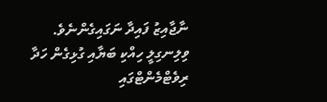ނާޖާއިޒު ފައިދާ ނަގައިގެންނެވެ.
ވިލިނގިލީ ހިއްކި ބަޔާއި ގުޅިގެން ހަދާ ރިވެޓްމެންޓްގައި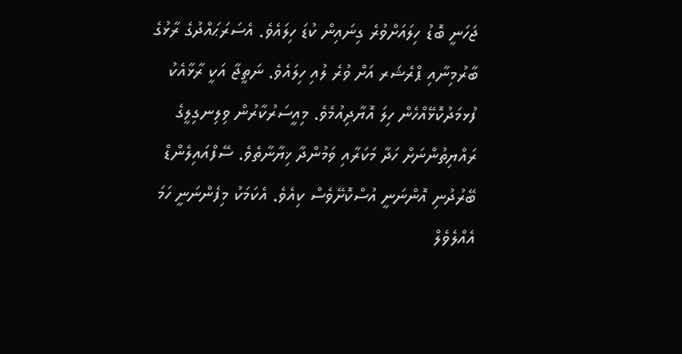ޖަހަނީ ބޮޑު ހިލައަށްވުރެ ގިނައިން ކުޑަ ހިލައެވެ. އެސަރަޙައްދުގެ ރާޅުގެ ބާރުމިނާއި ޕްރެޝަރ އަށް ވުރެ ލުއި ހިލައެވެ. ނަތީޖާ އަކީ ރާޅާއެކު ފުޅމަދުކޮޅޭއްހެން ހިލަ އޮޔާދިއުމެވެ. މިއީސަރުކާރުން ވިލިނގިލީގެ  ރައްޔިތުންނަށް ހަދާ މަކަރާއި ވަމުންދާ ޚިޔާނާތެވެ. ސޭފްއައިލެންޑް ބޭރުދުނި އޮންނަނީ އުސްކޮށޭވެސް ކިއެވެ. އެކަމަކު މިފެންނަނީ ހަމަ އެއްލެވެލް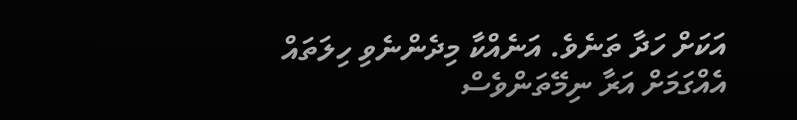އަކަށް ހަދާ ތަނެވެ. އަނެއްކާ މިދެންނެވި ހިލަތައް އެއްގަމަށް އަރާ ނިމޭތަންވެސް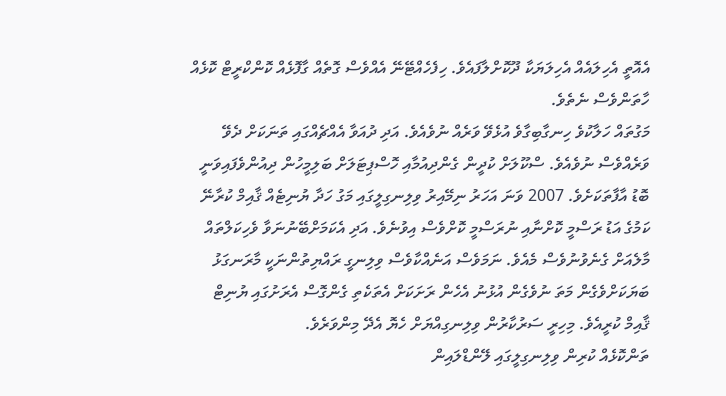އެއޮތީ އެހިލައެއް އެހިލަޔަކާ ދޫކޮށްލާފައެވެ. ހިފެހެއްޓޭނޭ އެއްވެސް ގޮތެއް ގާފޮޅެއް ކޮންކްރީޓް ކޮޅެއް ހާތަންވެސް ނެތެވެ.
މަގުތައް ހަލާކުވެ ހިނގާބިގާވެ އުޅެވޭ ވަރެއް ނުވެއެވެ. އަދި ދުއަވާ އެއްޗެއްގައި ތަނަކަށް ދެވޭ ވަރެއްވެސް ނުވެއެވެ. ސްކޫލަށް ކުދީން ގެންދިއުމާއި ހޮސްޕިޓަލަށް ބަލިމީހުން ދިއުންވެފައިވަނީ ބޮޑު އާފާތަކަށެވެ. 2007 ވަނަ އަހަރު ނިމޭއިރު ވިލިނގިލީގައި މަގު ހަދާ ޔުނިޓެއް ޤާއިމް ކުރާނޭ ކަމުގެ އަޑު ރަސްމީ ކޮށްނާއި ނުރަސްމީ ކޮށްވެސް އިވުނެވެ. އަދި އެކަމަށްބޭނުނަވާ ވެހިކަލްތައް މާލެއަށް ގެނެވުނުވެސް މެއެވެ. ނަމަވެސް އަނެއްކާވެސް ވިލިނގީ ރައްޔިތުންނަކީ މާރަނގަޅު ބަޔަކަށްވެގެން މަތަ ނުވެގެން އުޅުނު އެހެން ރަށަކަށް އެތަކެތި ގެންގޮސް އެރަށުގައި ޔުނިޓް ޤާއިމް ކުރީއެވެ. މިހިރީ ސަރުކާރުން ވިލިނގިއްޔަށް ހެޔޮ އެދޭ މިންވަރެވެ.
ތަންކޮޅެއް ކުރިން ވިލިނގިލީގައި ލޭންޑްލައިން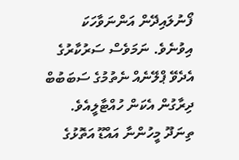ފޯނުލައިދޭން އަންނަވާހަކަ އިވުނެވެ. ނަމަވެސް ސަރުކާރުގެ އެދެވޭ ޕްލޭނެއް ނެތުމުގެ ސަބަބުބް ދިރާގުން އެކަން ހުއްޓާލީއެވެ. ތިނަދޫ މީހުންނާ އައްޑޫ އަތޮޅުގެ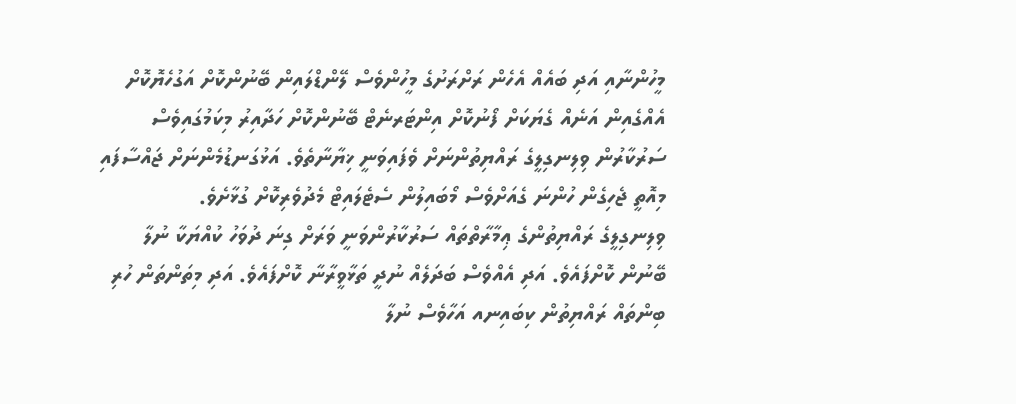މީހުންނާއި އަދި ބައެއް އެހެން ރަށްރަށުގެ މީހުންވެސް ލޭންޑްލައިން ބޭނުންކޮށް އަގުހެޔޮކޮށް އެއްގެއިން އަނެއް ގެޔަކަށް ފޯނުކޮށް އިންޓަރނެޓް ބޭނުންކޮށް ހަދާއިރު މިކަމުގައިވެސް ސަރުކާރުން ވިލިނގިލީގެ ރައްޔިތުންނަށް ވެފައިވަނީ ޚިޔާނާތެވެ. އަޅުގަނޑުމެންނަށް ޖައްސާފައި މިއޮތީ ޖެހިގެން ހުންނަ ގެއަށްވެސް މޯބައިލުން ސެޓެލައިޓް މެދުވެރިކޮށް ގުޅާށެވެ.
ވިލިނގިލީގެ ރައްޔިތުންގެ ޢިމާރާތްތައް ސަރުކާރުންވަނީ ވަރަށް ގިނަ ދުވަހު ކުއްޔަކާ ނުލާ ބޭނުން ކޮށްފައެވެ. އަދި އެއްވެސް ބަދަލެއް ނުދީ ތަޅާވީރާނާ ކޮށްފައެވެ. އަދި މިތަންތަން ހުރި ބިންތައް ރައްޔިތުން ކިބައިނއ އަހާވެސް ނުލާ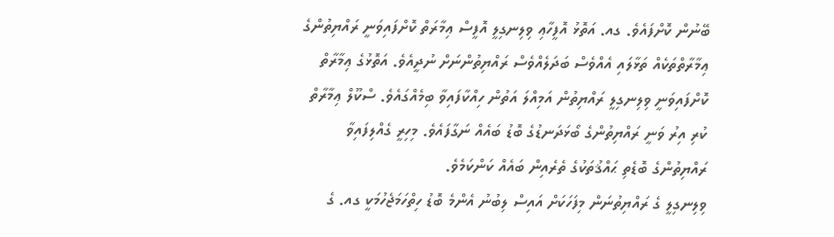ބޭނުން ކޮށްފައެވެ. ގއ. އަތޮޅު އޮފީހާޢި ވިލިނގިލީ އޮފީސް ޢިމާރަތް ކޮށްފައިވަނީ ރައްޔިތުންގެ ޢިމާރާތްތަކެއް ތަޅާލައި އެއްވެސް ބަދަލެއްވެސް ރައްޔިތުންނަށް ނުދީއެވެ. އަތޮޅުގެ ޢިމާރާތް ކޮށްފައިވަނީ ވިލިނގިލީ ރައްޔިތުން އަމިއްލަ އަތުން ހިއްކާފައިވާ ބިމެއްގައެވެ. ސްކޫލް ޢިމާރާތް ކުރި އިރު ވަނީ ރައްޔިތުންގެ ބޯޅަދަނޑުގެ ބޮޑު ބައެއް ނަގާފައެވެ. މިހިރީ ގެއްލިފައިވާ ރައްޔިތުންގެ ބޮޑެތި ޙައްޤުތަކުގެ ތެރެއިން ބައެއް ކަންކަމެވެ.
ވިލިނގިލީ ގެ ރައްޔިތުނަން މިފަހަކަށް އައިސް ލިބުނު އެންމެ ބޮޑު ހިތްހަމަޖެހުމަކީ ގއ. ގެ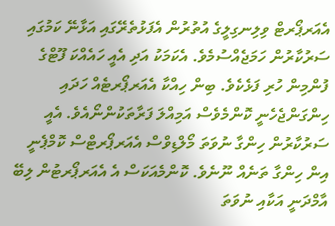އެއަރޕޯރޓް ވިލިނގިލީގެ އުތުރުން އެފަޅުތެރޭގައި އަޅާނޭ ކަމުގައި ސަރުކާރުން ހަމަޖެއްސުމެވެ. އެކަމަކު އަދި އެއީ ހައެއްކަ ފޫޓްގެ ފުންމިން ހުރި ފަޅެކެވެ. ބިން ހިއްކާ އެއަރޕޯރޓެއް ހަދައި ހިންގަންޖެހެނީ ކޮންމެވެސް އަމިއްލަ ފަރާތަކުންނޯއެވެ. އެއީ ސަރުކާރުން ހިންގާ ނުވަތަ މޯލްޑިވްސް އެއަރޕޯރޓްސް ކޮމްޕެނީ އިން ހިންގާ ތަނެއް ނޫނެވެ. ކޮންމެއަކަސް އެ އެއަރޕޯރޓުން ލިބޭ އާމްދަނީ އަކާއި ނުވަތަ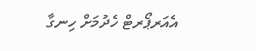އެއަރޕޯރޓް ހެދުމަށް ހިނގާ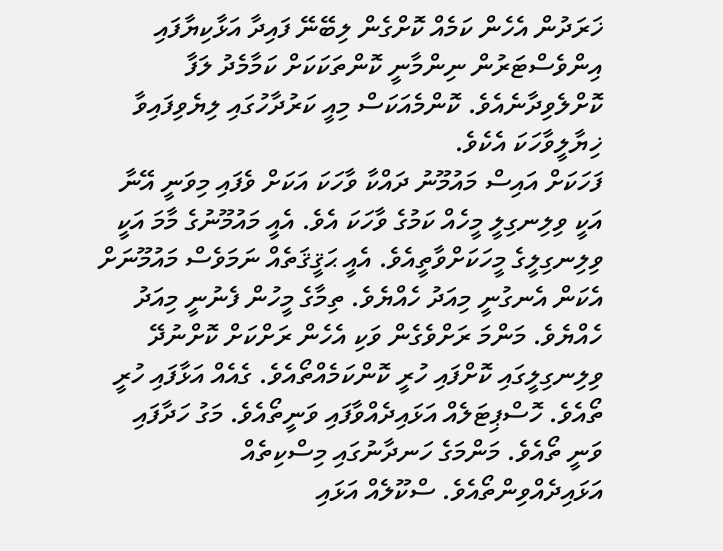ޚަރަދުން އެހެން ކަމެއް ކޮށްގެން ލިބޭނޭ ފައިދާ އަޅާކިޔާފައި އިންވެސްޓަރުން ނިންމާނީ ކޮންތަކަކަށް ކަމާމެދު ލަފާ ކޮށްލެވިދާނެއެވެ. ކޮންމެއަކަސް މިއީ ކަރުދާހުގައި ލިޔެވިފައިވާ ޚިޔާލީވާހަކަ އެކެވެ.
ފަހަކަށް އައިސް މައުމޫނު ދައްކާ ވާހަކަ އަކަށް ވެފައި މިވަނީ އޭނާ އަކީ ވިލިނގިލީ މީހެއް ކަމުގެ ވާހަކަ އެވެ. އެއީ މައުމޫނުގެ މާމަ އަކީ ވިލިނގިލީގެ މީހަކަށްވާތީއެވެ. އެއީ ޙަޤީޤަތެއް ނަމަވެސް މައުމޫނަށް އެކަން އެނގުނީ މިއަދު ހެއްޔެވެ. ތިމާގެ މީހުން ފެނުނީ މިއަދު ހެއްޔެވެ. މަންމަ ރަށްވެގެން ވަކި އެހެން ރަށްކަށް ކޮށްނުދޭ ވިލިނގިލީގައި ކޮށްފައި ހުރީ ކޮންކަމެއްތޯއެވެ. ގެއެއް އަޅާފައި ހުރީ ތޯއެވެ. ހޮސްޕިޓަލެއް އަޅައިދެއްވާފައި ވަނީތޯއެވެ. މަގު ހަދާފައި ވަނީ ތޯއެވެ. މަންމަގެ ހަނދާނުގައި މިސްކިތެއް އަޅައިދެއްވިންތޯއެވެ. ސްކޫލެއް އަޅައި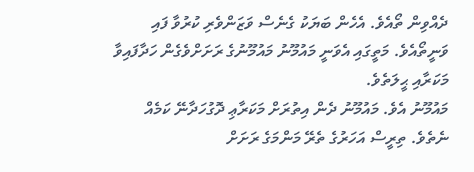ދެއްވިން ތޯއެވެ. އެހެން ބަޔަކު ގެނެސް ވަޒަންވެރި ކުރުވާ ފައި ވަނީތޯއެވެ. މަތީގައި އެވަނީ މައުމޫނު މައުމޫނުގެ ރަށަށްވެގެން ހަދާފައިވާ މަކަރާއި ޙީލަތެވެ.
މައުމޫނު އެވެ. މައުމޫނު ދެން އިތުރަށް މަކަރާޢި ދޮގުހަދާނޭ ކަމެއް ނެތެވެ. ތިރީސް އަހަރުގެ ތެރޭ މަންމަގެ ރަށަށް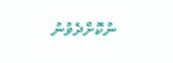ނުކޮށްދެވުނު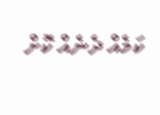ކަމެއް ދެނެއް ކޮށް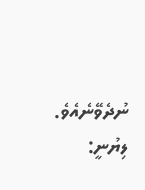ނުދެވޭނެއެވެ.
ލިޔުނީ: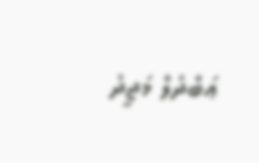ޢަބްދުލް މަޖީދު